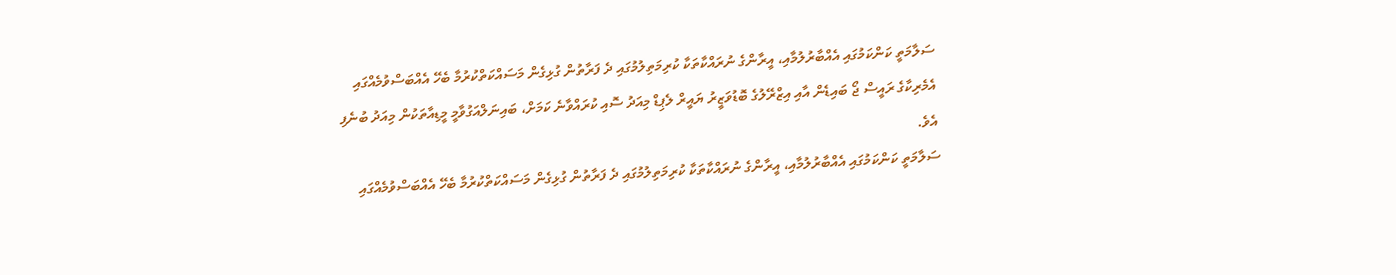ސަލާމަތީ ކަންކަމުގައި އެއްބާރުލުމާއި، އީރާންގެ ނުރައްކާތަކާ ކުރިމަތިލުމުގައި ދެ ފަރާތުން ގުޅިގެން މަސައްކަތްކުރުމާ ބެހޭ އެއްބަސްވުމެއްގައި އެމެރިކާގެ ރައީސް ޖޯ ބައިޑެން އާއި އިޒްރޭލުގެ ބޮޑުވަޒީރު ޔައީރް ލެޕިޑް މިއަދު ސޮއި ކުރައްވާނެ ކަމަށް، ބައިނަލްއަގުވާމީ މީޑިއާތަކުން މިއަދު ބުނެފި އެވެ.
ސަލާމަތީ ކަންކަމުގައި އެއްބާރުލުމާއި، އީރާންގެ ނުރައްކާތަކާ ކުރިމަތިލުމުގައި ދެ ފަރާތުން ގުޅިގެން މަސައްކަތްކުރުމާ ބެހޭ އެއްބަސްވުމެއްގައި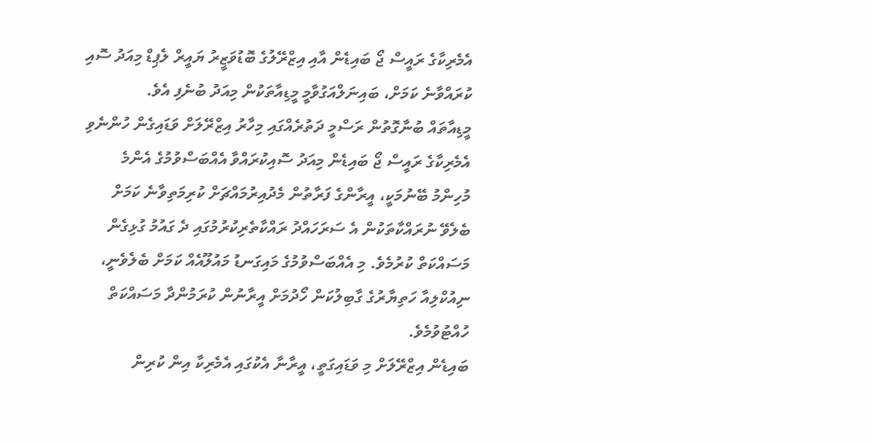އެމެރިކާގެ ރައީސް ޖޯ ބައިޑެން އާއި އިޒްރޭލުގެ ބޮޑުވަޒީރު ޔައީރް ލެޕިޑް މިއަދު ސޮއި ކުރައްވާނެ ކަމަށް، ބައިނަލްއަގުވާމީ މީޑިއާތަކުން މިއަދު ބުނެފި އެވެ.
މީޑިއާތައް ބުނާގޮތުން ރަސްމީ ދަތުރެއްގައި މިހާރު އިޒްރޭލަށް ވަޑައިގެން ހުންނެވި އެމެރިކާގެ ރައީސް ޖޯ ބައިޑެން މިއަދު ސޮއިކުރައްވާ އެއްބަސްވުމުގެ އެންމެ މުހިންމު ބޭނުމަކީ، އީރާންގެ ފަރާތުން މެދުއިރުމައްޗަށް ކުރިމަތިވާނެ ކަމަށް ބެލެވޭ ނުރައްކާތަކުން އެ ސަރަހައްދު ރައްކާތެރިކުރުމުގައި ދެ ގައުމު ގުޅިގެން މަސައްކަތް ކުރުމެވެ. މި އެއްބަސްވުމުގެ މައިގަނޑު މައުލޫއެއް ކަމަށް ބެލެވެނީ، ނިއުކްލިއާ ހަތިޔާރުގެ ގާބިލުކަން ހޯދުމަށް އީރާނުން ކުރަމުންދާ މަސައްކަތް ހުއްޓުވުމެވެ.
ބައިޑެން އިޒްރޭލަށް މި ވަޑައިގަތީ، އީރާނާ އެކުގައި އެމެރިކާ އިން ކުރިން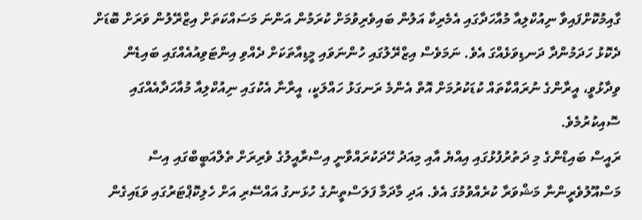ގާއިމުކޮށްފައިވާ ނިއުކްލިއާ މުއާހަދާގައި އެމެރިކާ އަލުން ބައިވެރިވުމަށް ކުރަމުން އަންނަ މަސައްކަތަށް އިޒްރޭލުން ވަރަށް ބޮޑަށް ދެކޮޅު ހަދަމުންދާ ދަނޑިވަޅެއްގަ އެވެ. ނަމަވެސް އިޒްރޭލުގައި ހުންނަވައި މީޑިއާތަކަށް ދެއްވި އިންޓަވިއުއެއްގައި ބައިޑެން ވިދާޅުވީ، އީރާންގެ ނުރައްކާތައް ކުޑަކުރުމަށް އޮތް އެންމެ ރަނގަޅު ހައްލަކީ، އީރާނާ އެކުގައި ނިއުކްލިއާ މުއާހަދާއެއްގައި ސޮއިކުރުމެވެ.
ރައީސް ބައިޑްންގެ މި ދަތުރުފުޅުގައި އިއްޔެ އާއި މިއަދު ހޭދަކުރައްވާނީ އިސްރާއީލުގެ ވެރިރަށް ތެލްއަބީބްގައި އިސް މަސްއޫލުވެރީންނާ މަޝްވަރާ ކުރެއްވުމުގަ އެވެ. އަދި މާދަމާ ފަލަސްތީނުގެ ހުޅަނގު އައްސޭރި އަށް ހެލިކޮޕްޓަރުގައި ވަޑައިގެން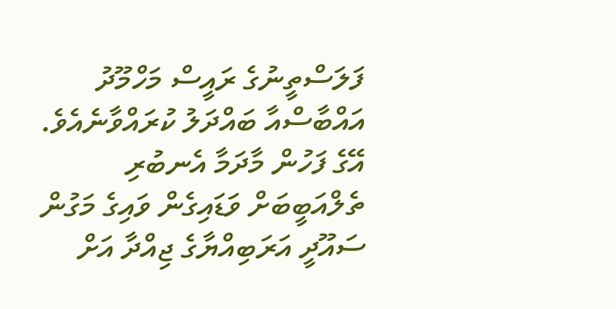ފަލަސްތީނުގެ ރައީސް މަހްމޫދު އައްބާސްއާ ބައްދަލު ކުރައްވާނެއެވެ.
އޭގެ ފަހުން މާދަމާ އެނބުރި ތެލްއަބީބަށް ވަޑައިގެން ވައިގެ މަގުން ސައޫދީ އަރަބިއްޔާގެ ޖިއްދާ އަށް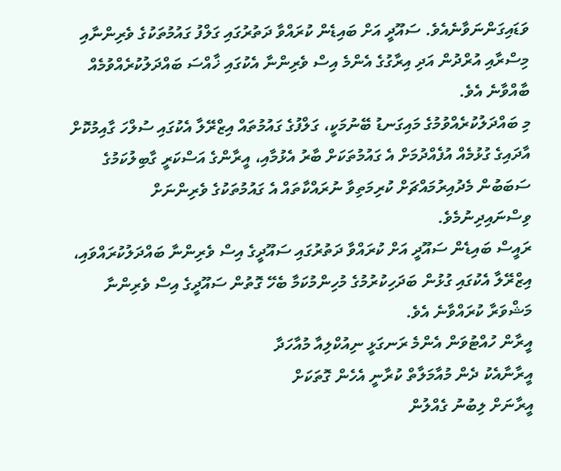ވަޑައިގަންނަވާނެއެވެ. ސައޫދީ އަށް ބައިޑެން ކުރައްވާ ދަތުރުގައި ގަލްފު ގައުމުތަކުގެ ވެރިންނާއި މިސްރާއި އުރްދުން އަދި އިރާގުގެ އެންމެ އިސް ވެރިންނާ އެކުގައި ޚާއްސަ ބައްދަލުކުރެއްވުމެއް ބާއްވާނެ އެވެ.
މި ބައްދަލުކުރެއްވުމުގެ މައިގަނޑު ބޭނުމަކީ، ގަލްފުގެ ގައުމުތައް އިޒްރޭލާ އެކުގައި ސުލްހަ ގާއިމުކޮށް އާދައިގެ ގުޅުމެއް އުފެއްދުމަށް އެ ގައުމުތަކަށް ބާރު އެޅުމާއި، އީރާންގެ އަސްކަރީ ގާބިލުކަމުގެ ސަބަބުން މެދުއިރުމައްޗަށް ކުރިމަތިވާ ނުރައްކާތައް އެ ގައުމުތަކުގެ ވެރިންނަށް ވިސްނައިދިނުމެވެ.
ރައީސް ބައިޑެން ސައޫދީ އަށް ކުރައްވާ ދަތުރުގައި ސައޫދީގެ އިސް ވެރިންނާ ބައްދަލުކުރައްވައި، އިޒްރޭލާ އެކުގައި ގުޅުން ބަދަހިކުރުމުގެ މުހިންމުކަމާ ބެހޭ ގޮތުން ސައޫދީގެ އިސް ވެރިންނާ މަޝްވަރާ ކުރައްވާނެ އެވެ.
އީރާން ހުއްޓުވަން އެންމެ ރަނގަޅީ ނިއުކްލިއާ މުއާހަދާ
އީރާނާއެކު ދެން މުއާމަލާތް ކުރާނީ އެހެން ގޮތަކަށް
އީރާނަށް ލިބުނު ގެއްލުން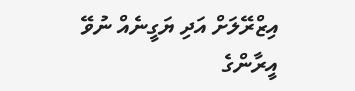އިޒްރޭލަށް އަދި ޔަގީނެއް ނުވޭ
އީރާންގެ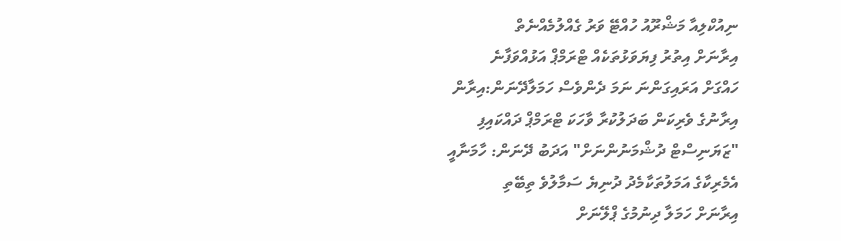ނިއުކްލިއާ މަޝްރޫއު ހުއްޓޭ ވަރު ގެއްލުމެއްނެތް
އިރާނަށް އިތުރު ފިޔަވަޅުތަކެއް ޓްރަމްޕް އަޅުއްވަފާނެ
ހައްގަށް އަރައިގަންނަ ނަމަ ދެންވެސް ހަމަލާދޭނަން:އިރާން
އިރާނުގެ ވެރިކަން ބަދަލުކުރާ ވާހަކަ ޓްރަމްޕް ދައްކައިފި
"ޒަޔަނިސްޓް ދުޝްމަނުންނަށް" އަދަބު ދޭނަން: ހާމަނާއީ
އެމެރިކާގެ އަމަލުތަކާމެދު ދުނިޔެ ސަމާލުވެ ތިބޭތި
އިރާނަށް ހަމަލާ ދިނުމުގެ ޕްލޭނަށް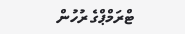ޓްރަމްޕްގެ ރުހުން